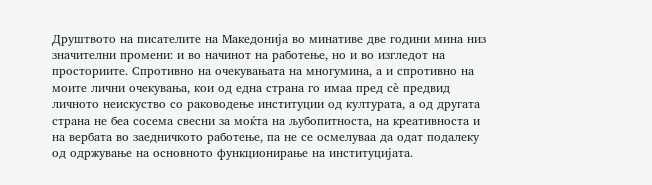Друштвото на писателите на Македонија во минативе две години мина низ значителни промени: и во начинот на работење, но и во изгледот на просториите. Спротивно на очекувањата на многумина, а и спротивно на моите лични очекувања, кои од една страна го имаа пред сè предвид личното неискуство со раководење институции од културата, а од другата страна не беа сосема свесни за моќта на љубопитноста, на креативноста и на вербата во заедничкото работење, па не се осмелуваа да одат подалеку од одржување на основното функционирање на институцијата.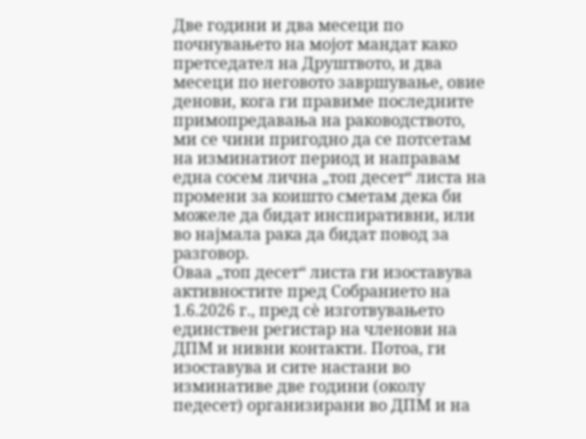Две години и два месеци по почнувањето на мојот мандат како претседател на Друштвото, и два месеци по неговото завршување, овие денови, кога ги правиме последните примопредавања на раководството, ми се чини пригодно да се потсетам на изминатиот период и направам една сосем лична „топ десет“ листа на промени за коишто сметам дека би можеле да бидат инспиративни, или во најмала рака да бидат повод за разговор.
Оваа „топ десет“ листа ги изоставува активностите пред Собранието на 1.6.2026 г., пред сè изготвувањето единствен регистар на членови на ДПМ и нивни контакти. Потоа, ги изоставува и сите настани во изминативе две години (околу педесет) организирани во ДПМ и на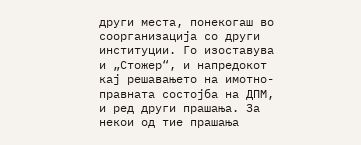други места, понекогаш во соорганизација со други институции. Го изоставува и „Стожер“, и напредокот кај решавањето на имотно-правната состојба на ДПМ, и ред други прашања. За некои од тие прашања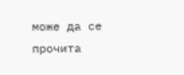може да се прочита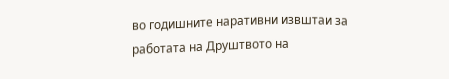во годишните наративни извштаи за работата на Друштвото на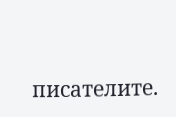писателите.